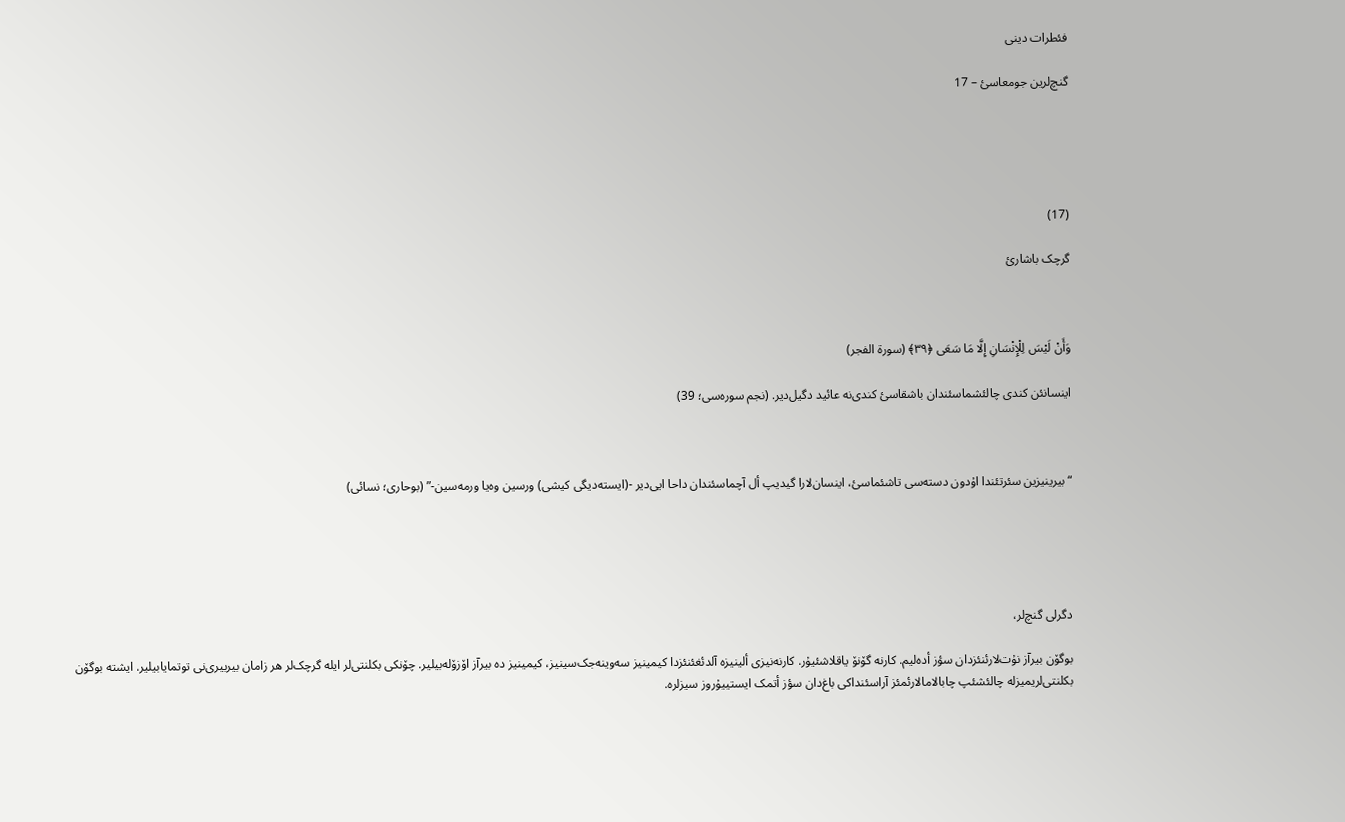فئطرات دینی

گنچ‌لرین جومعاسئ – 17





(17)

گرچک باشارئ



وَأَنْ لَيْسَ لِلْإِنْسَانِ إِلَّا مَا سَعَى ﴿۳۹﴾ (سورة الفجر)

اینسانئن کندی چالئشماسئندان باشقاسئ کندی‌نە عائید دگیل‌دیر. (نجم سورەسی؛ 39)



“بیرینیزین سئرتئندا اۇدون دستەسی تاشئماسئ، اینسان‌لارا گیدیپ أل آچماسئندان داحا ایی‌دیر -(ایستەدیگی کیشی) ورسین وەیا ورمەسین-” (بوحاری؛ نسائی)





دگرلی گنچ‌لر،

بوگۆن بیرآز نۇت‌لارئنئزدان سؤز أدەلیم. کارنە گۆنۆ یاقلاشئیۇر. کارنەنیزی ألینیزە آلدئغئنئزدا کیمینیز سەوینەجک‌سینیز، کیمینیز دە بیرآز اۆزۆلەبیلیر. چۆنکی بکلنتی‌لر ایلە گرچک‌لر هر زامان بیربیری‌نی توتمایابیلیر. ایشتە بوگۆن بکلنتی‌لریمیزلە چالئشئپ چابالامالارئمئز آراسئنداکی باغ‌دان سؤز أتمک ایستییۇروز سیزلرە.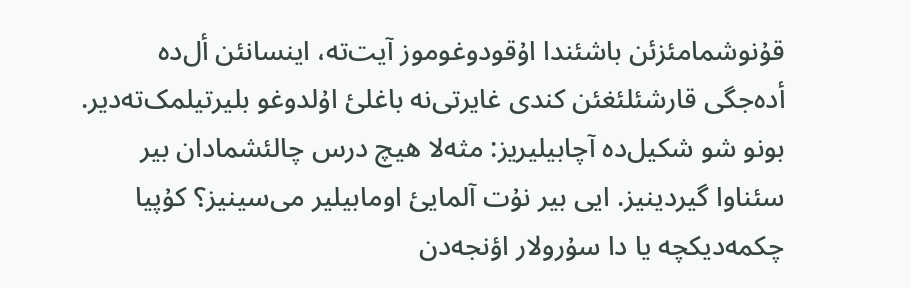قۇنوشمامئزئن باشئندا اۇقودوغوموز آیت‌تە، اینسانئن أل‌دە أدەجگی قارشئلئغئن کندی غایرتی‌نە باغلئ اۇلدوغو بلیرتیلمک‌تەدیر. بونو شو شکیل‌دە آچابیلیریز: مثەلا هیچ درس چالئشمادان بیر سئناوا گیردینیز. ایی بیر نۇت آلمایئ اومابیلیر می‌سینیز؟ کۇپیا چکمەدیکچە یا دا سۇرولار اؤنجەدن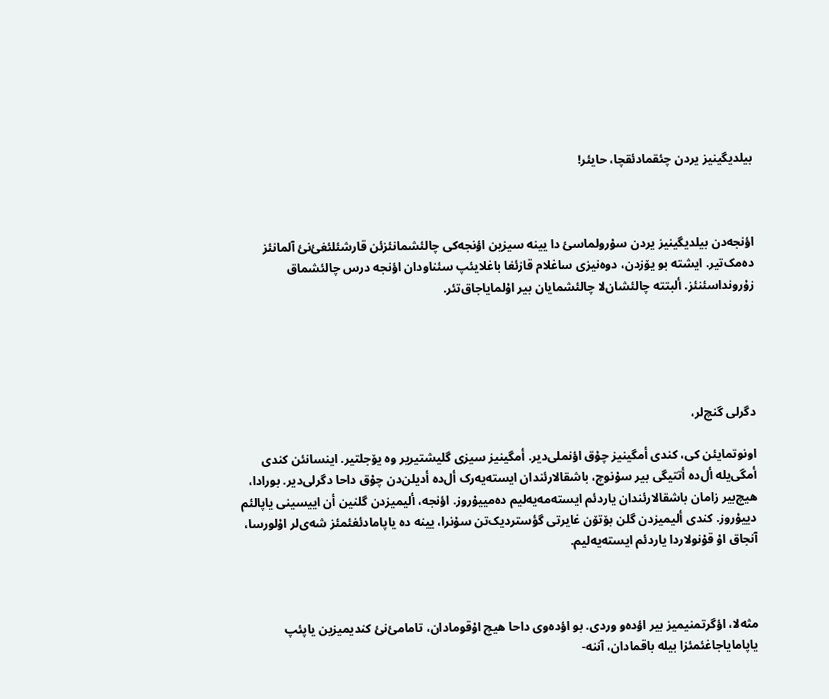بیلدیگینیز یردن چئقمادئقچا، حایئر!



اؤنجەدن بیلدیگینیز یردن سۇرولماسئ دا یینە سیزین اؤنجەکی چالئشمانئزئن قارشئلئغئ‌نئ آلمانئز دەمک‌تیر. ایشتە بو یۆزدن، دوەنیزی ساغلام قازئغا باغلایئپ سئناودان اؤنجە درس چالئشماق زۇرونداسئنئز. ألبتتە چالئشان‌لا چالئشمایان بیر اۇلمایاجاق‌تئر.





دگرلی گنچ‌لر،

اونوتمایئن کی، کندی أمگینیز چۇق اؤنملی‌دیر. أمگینیز سیزی گلیشتیریر وە یۆجلتیر. اینسانئن کندی أمگی‌یلە أل‌دە أتتیگی بیر سۇنوچ، باشقالارئندان ایستەیەرک أل‌دە أدیلن‌دن چۇق داحا دگرلی‌دیر. بورادا، هیچ‌بیر زامان باشقالارئندان یاردئم ایستەمەیەلیم دەمییۇروز. اؤنجە، ألیمیزدن گلنین أن اییسینی یاپالئم دییۇروز. کندی ألیمیزدن گلن بۆتۆن غایرتی گؤستردیک‌تن سۇنرا، یینە دە یاپامادئغئمئز شەی‌لر اۇلورسا، آنجاق اۇ قۇنولاردا یاردئم ایستەیەلیم.



مثەلا، اؤگرتمنیمیز بیر اؤدەو وردی. بو اؤدەوی داحا هیچ اۇقومادان، تامامئ‌نئ کندیمیزین یاپئپ یاپامایاجاغئمئزا بیلە باقمادان، آننە-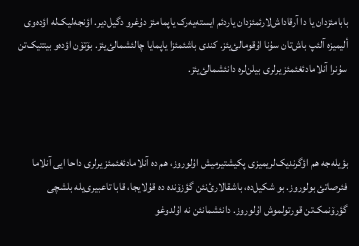بابامئزدان یا دا آرقاداش‌لارئمئزدان یاردئم ایستەیەرک یاپمامئز دۇغرو دگیل‌دیر. اؤنجەلیک‌لە اؤدەوی ألیمیزە آلئپ باش‌تان سۇنا اۇقومالئ‌یئز. کندی باشئمئزا یاپمایا چالئشمالئ‌یئز. بۆتۆن اؤدەو بیتتیک‌تن سۇنرا آنلامادئغئمئز یرلری بیلن‌لرە دانئشمالئ‌یئز.



بؤیلەجە هم اؤگرندیک‌لریمیزی پکیشتیرمیش اۇلوروز، هم دە آنلامادئغئمئز یرلری داحا ایی آنلاما فئرصاتئ بولوروز. بو شکیل‌دە، باشقالارئ‌نئن گؤزۆندە دە قۇلایجا، قابا تاعبیری‌یلە بلشچی گؤرۆنمک‌تن قورتولموش اۇلوروز. دانئشمانئن نە اۇلدوغو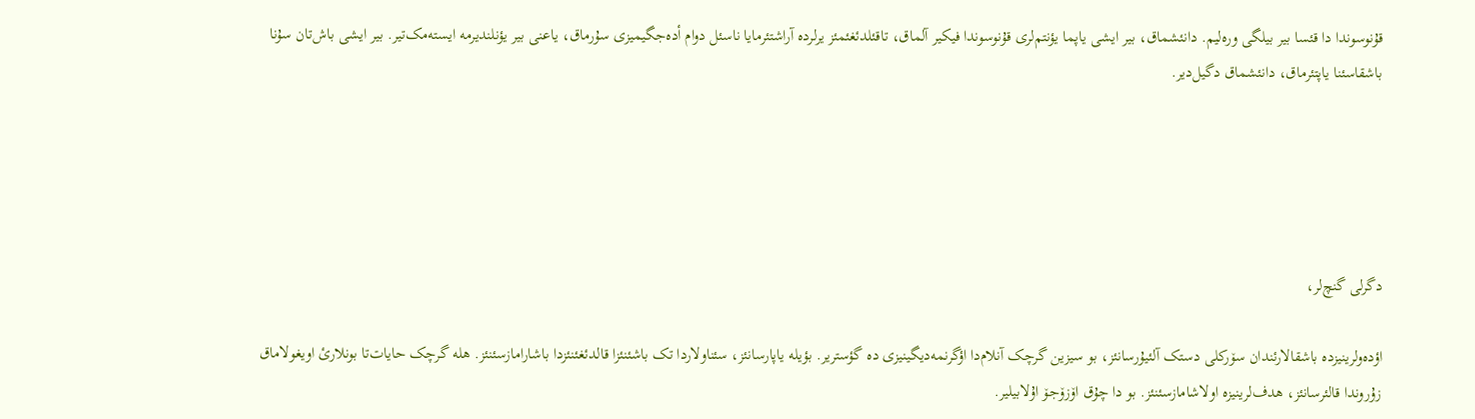قۇنوسوندا دا قئسا بیر بیلگی ورەلیم. دانئشماق، بیر ایشی یاپما یؤنتم‌لری قۇنوسوندا فیکیر آلماق، تاقئلدئغئمئز یرلردە آراشتئرمایا ناسئل دوام أدەجگیمیزی سۇرماق، یاعنی بیر یؤنلندیرمە ایستەمک‌تیر. بیر ایشی باش‌تان سۇنا باشقاسئنا یاپتئرماق، دانئشماق دگیل‌دیر.





دگرلی گنچ‌لر،

اؤدەولرینیزدە باشقالارئندان سۆرکلی دستک آلئیۇرسانئز، بو سیزین گرچک آنلام‌دا اؤگرنمەدیگینیزی دە گؤستریر. بؤیلە یاپارسانئز، سئناولاردا تک باشئنئزا قالدئغئنئزدا باشارامازسئنئز. هلە گرچک حایات‌تا بونلارئ اویغولاماق زۇروندا قالئرسانئز، هدف‌لرینیزە اولاشامازسئنئز. بو دا چۇق اۆزۆجۆ اۇلابیلیر.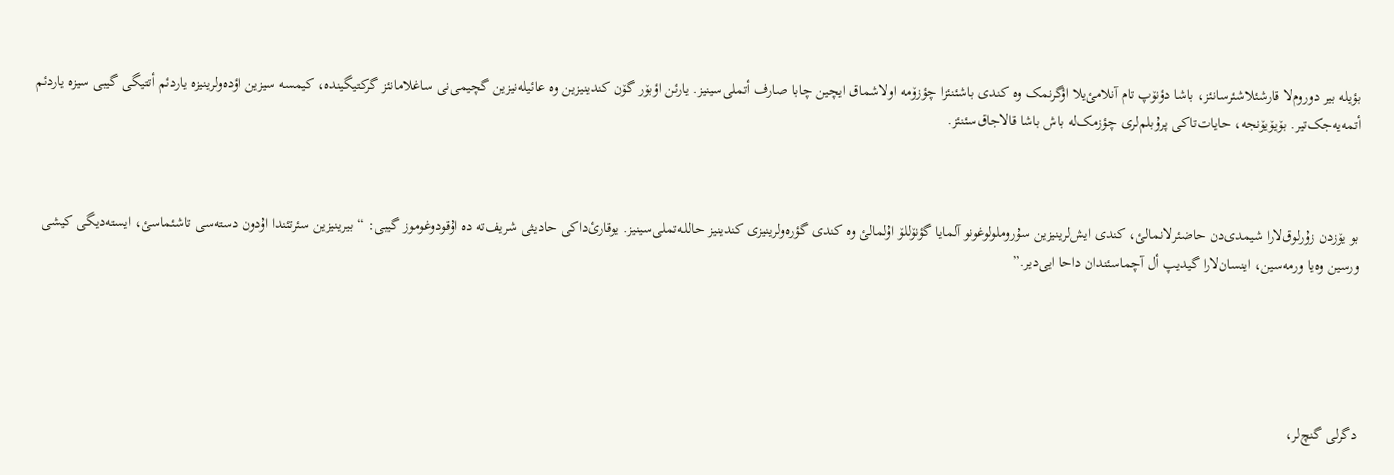بؤیلە بیر دوروم‌لا قارشئلاشئرسانئز، باشا دؤنۆپ تام آنلامئ‌یلا اؤگرنمک وە کندی باشئنئزا چؤزۆمە اولاشماق ایچین چابا صارف أتملی‌سینیز. یارئن اؤبۆر گۆن کندینیزین وە عائیلەنیزین گچیمی‌نی ساغلامانئز گرکتیگیندە، کیمسە سیزین اؤدەولرینیزە یاردئم أتتیگی گیبی سیزە یاردئم أتمەیەجک‌تیر. بۆیۆیۆنجە، حایات‌تاکی پرۇبلم‌لری چؤزمک‌لە باش باشا قالاجاق‌سئنئز.



بو یۆزدن زۇرلوق‌لارا شیمدی‌دن حاضئرلانمالئ، کندی ایش‌لرینیزین سۇروملولوغونو آلمایا گؤنۆللۆ اۇلمالئ وە کندی گؤرەولرینیزی کندینیز حاللـەتملی‌سینیز. یوقارئ‌داکی حادیثی شریف‌تە دە اۇقودوغوموز گیبی: “بیرینیزین سئرتئندا اۇدون دستەسی تاشئماسئ، ایستەدیگی کیشی ورسین وەیا ورمەسین، اینسان‌لارا گیدیپ أل آچماسئندان داحا ایی‌دیر.”





دگرلی گنچ‌لر،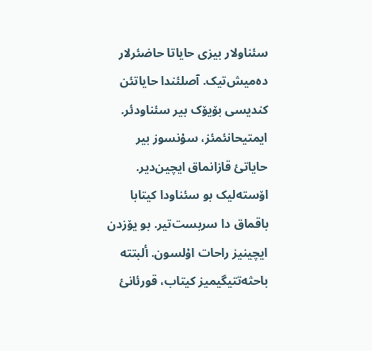سئناولار بیزی حایاتا حاضئرلار دەمیش‌تیک. آصلئندا حایاتئن کندیسی بۆیۆک بیر سئناودئر. ایمتیحانئمئز، سۇنسوز بیر حایاتئ قازانماق ایچین‌دیر. اۆستەلیک بو سئناودا کیتابا باقماق دا سربست‌تیر. بو یۆزدن ایچینیز راحات اۇلسون. ألبتتە باحثەتتیگیمیز کیتاب، قورئانئ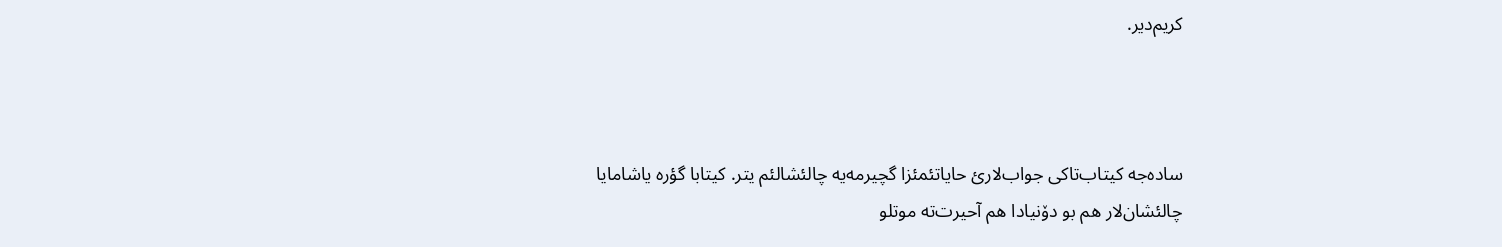کریم‌دیر.



سادەجە کیتاب‌تاکی جواب‌لارئ حایاتئمئزا گچیرمەیە چالئشالئم یتر. کیتابا گؤرە یاشامایا چالئشان‌لار هم بو دۆنیادا هم آحیرت‌تە موتلو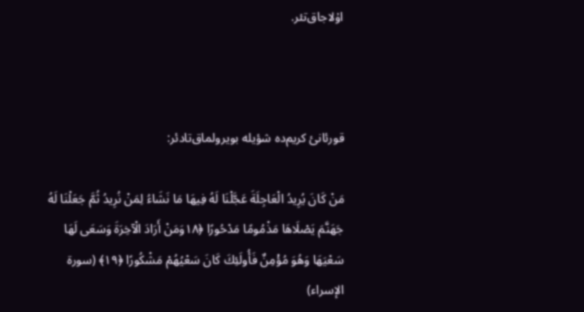اۇلاجاق‌تئر.



قورئانئ کریم‌دە شؤیلە بویرولماق‌تادئر:

مَنْ كَانَ يُرِيدُ الْعَاجِلَةَ عَجَّلْنَا لَهُ فِيهَا مَا نَشَاءُ لِمَنْ نُرِيدُ ثُمَّ جَعَلْنَا لَهُ جَهَنَّمَ يَصْلَاهَا مَذْمُومًا مَدْحُورًا ﴿۱۸وَمَنْ أَرَادَ الْآخِرَةَ وَسَعَى لَهَا سَعْيَهَا وَهُوَ مُؤْمِنٌ فَأُولَئِكَ كَانَ سَعْيُهُمْ مَشْكُورًا ﴿۱۹﴾ (سورة الإسراء)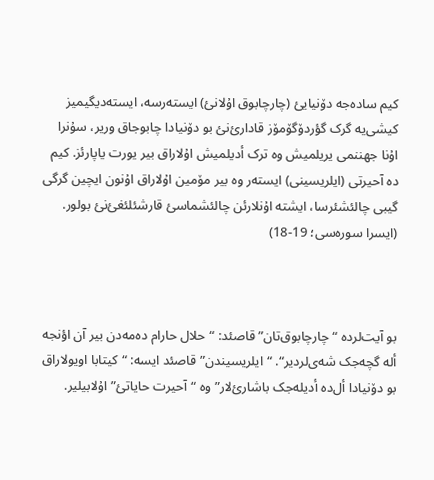کیم سادەجە دۆنیایئ (چارچابوق اۇلانئ) ایستەرسە، ایستەدیگیمیز کیشی‌یە گرک گؤردۆگۆمۆز قادارئ‌نئ بو دۆنیادا چابوجاق وریر، سۇنرا اۇنا جهننمی یریلمیش وە ترک أدیلمیش اۇلاراق بیر یورت یاپارئز. کیم دە آحیرتی (ایلریسینی) ایستەر وە بیر مۆمین اۇلاراق اۇنون ایچین گرگی گیبی چالئشئرسا، ایشتە اۇنلارئن چالئشماسئ قارشئلئغئ‌نئ بولور. (ایسرا سورەسی؛ 19-18)



بو آیت‌لردە “چارچابوق‌تان” قاصئد: “حلال حارام دەمەدن بیر آن اؤنجە ألە گچەجک شەی‌لردیر“. “ایلریسیندن” قاصئد ایسە: “کیتابا اویولاراق بو دۆنیادا أل‌دە أدیلەجک باشارئ‌لار” وە “آحیرت حایاتئ” اۇلابیلیر.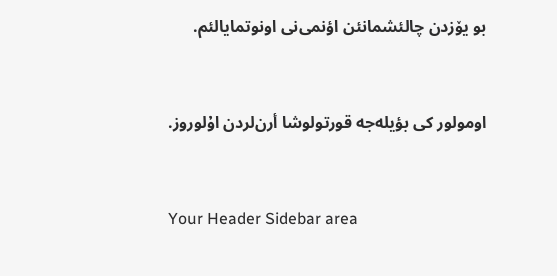بو یۆزدن چالئشمانئن اؤنمی‌نی اونوتمایالئم.



اومولور کی بؤیلەجە قورتولوشا أرن‌لردن اۇلوروز.



Your Header Sidebar area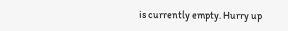is currently empty. Hurry up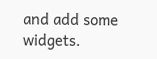and add some widgets.